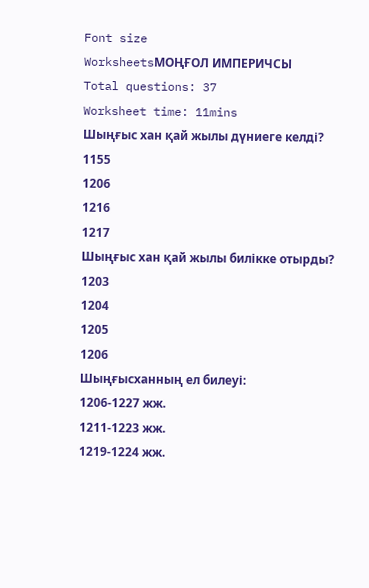Font size
WorksheetsМОҢҒОЛ ИМПЕРИЧСЫ
Total questions: 37
Worksheet time: 11mins
Шыңғыс хан қай жылы дүниеге келді?
1155
1206
1216
1217
Шыңғыс хан қай жылы билікке отырды?
1203
1204
1205
1206
Шыңғысханның ел билеуі:
1206-1227 жж.
1211-1223 жж.
1219-1224 жж.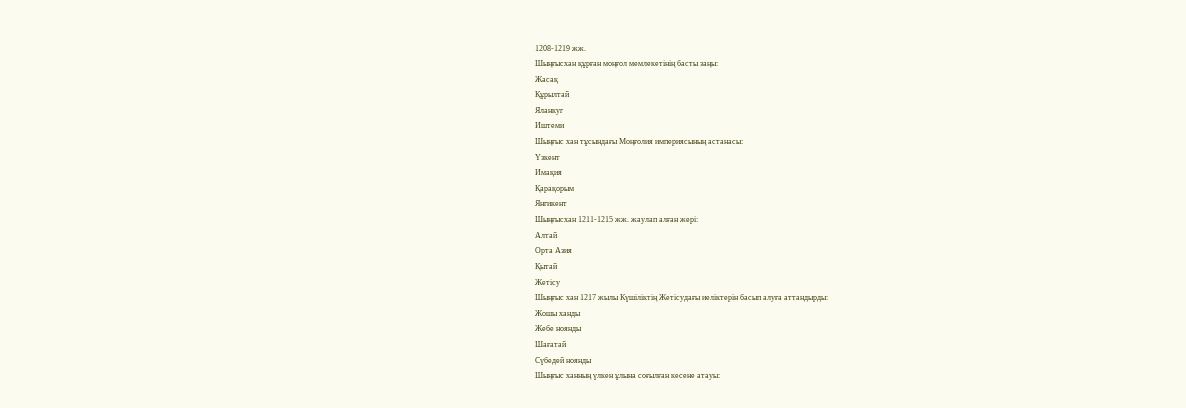1208-1219 жж.
Шыңғысхан құрған моңғол мемлекетінің басты заңы:
Жасақ
Құрылтай
Яланкуг
Иштеми
Шыңғыс хан тұсындағы Моңғолия империясының астанасы:
Үзкент
Имақия
Қарақорым
Янгикент
Шыңғысхан 1211-1215 жж. жаулап алған жері:
Алтай
Орта Азия
Қытай
Жетісу
Шыңғыс хан 1217 жылы Күшіліктің Жетісудағы иеліктерін басып алуға аттандырды:
Жошы ханды
Жебе ноянды
Шағатай
Сүбедей ноянды
Шыңғыс ханның үлкен ұлына соғылған кесене атауы: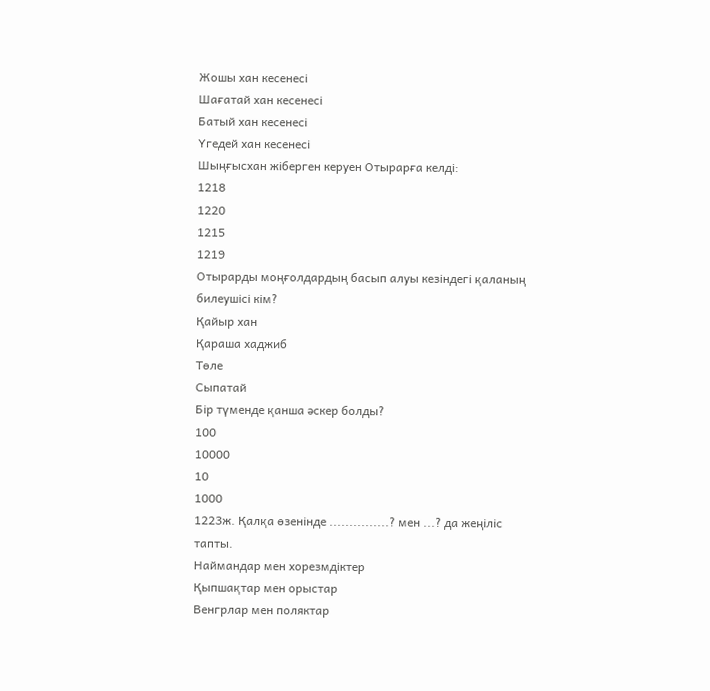Жошы хан кесенесі
Шағатай хан кесенесі
Батый хан кесенесі
Үгедей хан кесенесі
Шыңғысхан жіберген керуен Отырарға келді:
1218
1220
1215
1219
Отырарды моңғолдардың басып алуы кезіндегі қаланың билеушісі кім?
Қайыр хан
Қараша хаджиб
Төле
Сыпатай
Бір түменде қанша әскер болды?
100
10000
10
1000
1223ж. Қалқа өзенінде ...............? мен ...? да жеңіліс тапты.
Наймандар мен хорезмдіктер
Қыпшақтар мен орыстар
Венгрлар мен поляктар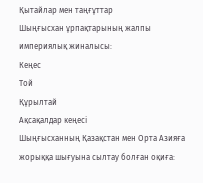Қытайлар мен таңғұттар
Шыңғысхан ұрпақтарының жалпы империялық жиналысы:
Кеңес
Той
Құрылтай
Ақсақалдар кеңесі
Шыңғысханның Қазақстан мен Орта Азияға жорыққа шығуына сылтау болған оқиға: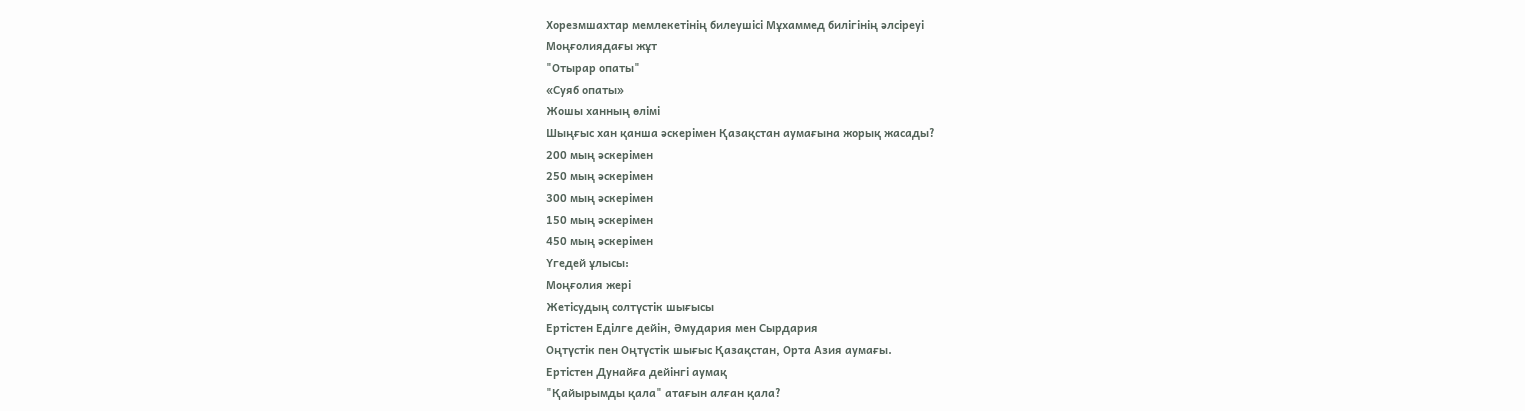Хорезмшахтар мемлекетінің билеушісі Мұхаммед билігінің әлсіреуі
Моңғолиядағы жұт
"Отырар опаты"
«Суяб опаты»
Жошы ханның өлімі
Шыңғыс хан қанша әскерімен Қазақстан аумағына жорық жасады?
200 мың әскерімен
250 мың әскерімен
300 мың әскерімен
150 мың әскерімен
450 мың әскерімен
Үгедей ұлысы:
Моңғолия жері
Жетісудың солтүстік шығысы
Ертістен Еділге дейін, Әмудария мен Сырдария
Оңтүстік пен Оңтүстік шығыс Қазақстан, Орта Азия аумағы.
Ертістен Дунайға дейінгі аумақ
"Қайырымды қала" атағын алған қала?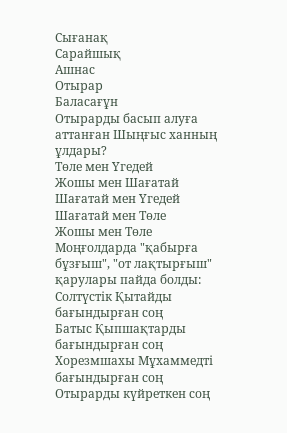Сығанақ
Сарайшық
Ашнас
Отырар
Баласағұн
Отырарды басып алуға аттанған Шыңғыс ханның ұлдары?
Төле мен Үгедей
Жошы мен Шағатай
Шағатай мен Үгедей
Шағатай мен Төле
Жошы мен Төле
Моңғолдарда "қабырға бұзғыш", "от лақтырғыш" қарулары пайда болды:
Солтүстік Қытайды бағындырған соң
Батыс Қыпшақтарды бағындырған соң
Хорезмшахы Мұхаммедті бағындырған соң
Отырарды күйреткен соң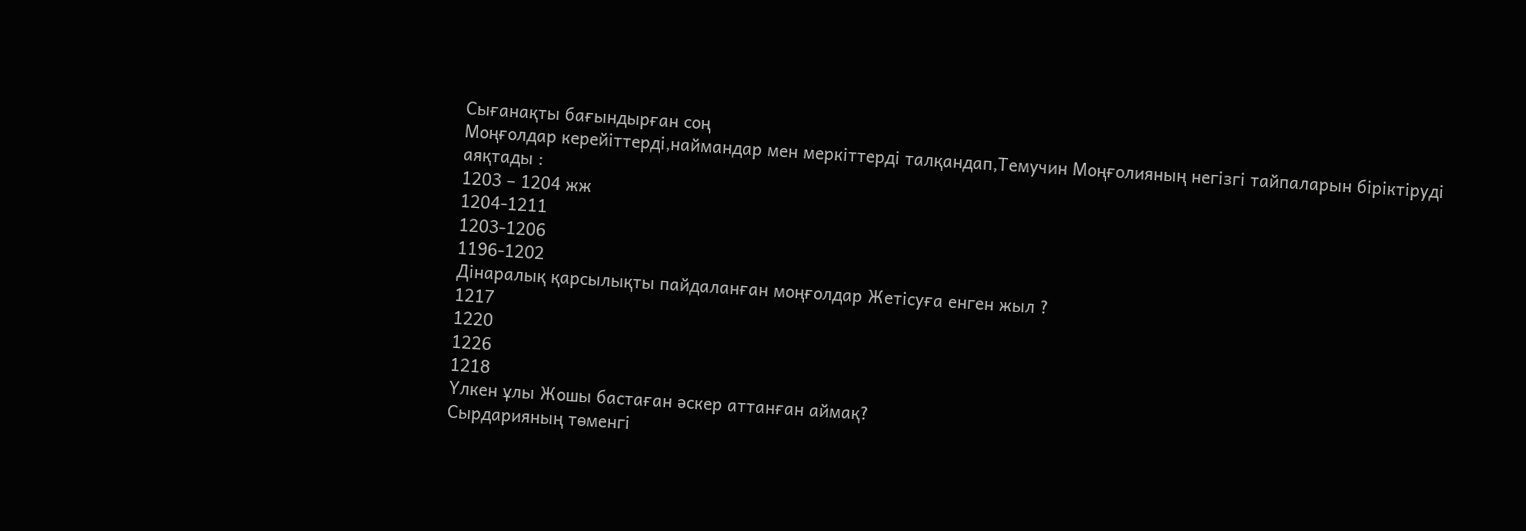Сығанақты бағындырған соң
Моңғолдар керейіттерді,наймандар мен меркіттерді талқандап,Темучин Моңғолияның негізгі тайпаларын біріктіруді аяқтады :
1203 – 1204 жж
1204-1211
1203-1206
1196-1202
Дінаралық қарсылықты пайдаланған моңғолдар Жетісуға енген жыл ?
1217
1220
1226
1218
Үлкен ұлы Жошы бастаған әскер аттанған аймақ?
Сырдарияның төменгі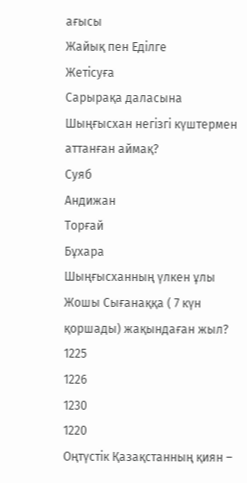ағысы
Жайық пен Еділге
Жетісуға
Сарырақа даласына
Шыңғысхан негізгі күштермен аттанған аймақ?
Суяб
Андижан
Торғай
Бұхара
Шыңғысханның үлкен ұлы Жошы Сығанаққа ( 7 күн қоршады) жақындаған жыл?
1225
1226
1230
1220
Оңтүстік Қазақстанның қиян –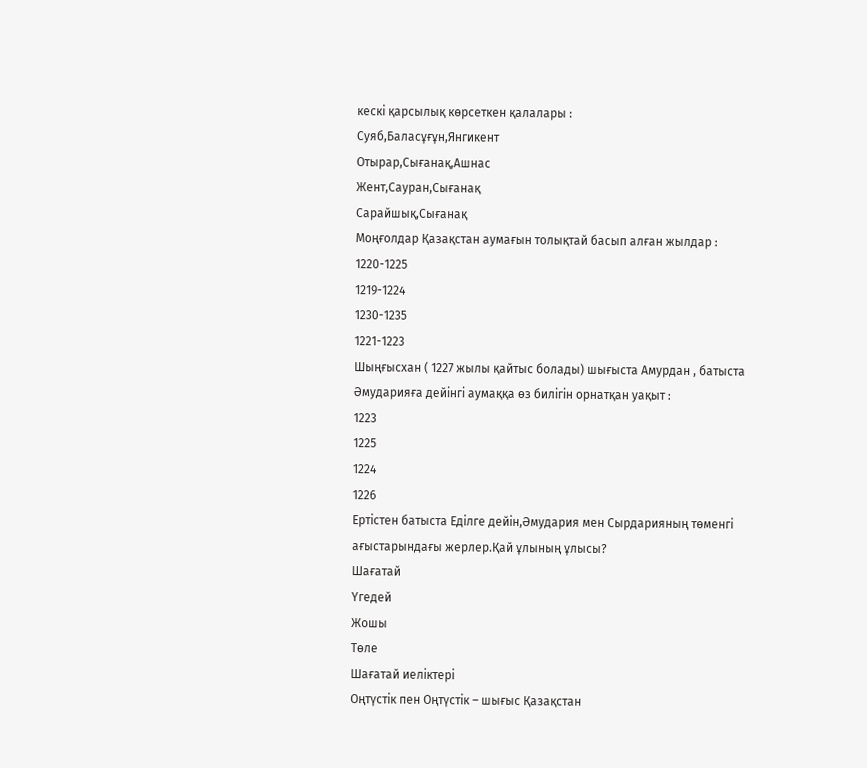кескі қарсылық көрсеткен қалалары :
Суяб,Баласұғұн,Янгикент
Отырар,Сығанақ,Ашнас
Жент,Сауран,Сығанақ
Сарайшық,Сығанақ
Моңғолдар Қазақстан аумағын толықтай басып алған жылдар :
1220-1225
1219-1224
1230-1235
1221-1223
Шыңғысхан ( 1227 жылы қайтыс болады) шығыста Амурдан , батыста Әмударияға дейінгі аумаққа өз билігін орнатқан уақыт :
1223
1225
1224
1226
Ертістен батыста Еділге дейін,Әмудария мен Сырдарияның төменгі ағыстарындағы жерлер.Қай ұлының ұлысы?
Шағатай
Үгедей
Жошы
Төле
Шағатай иеліктері
Оңтүстік пен Оңтүстік – шығыс Қазақстан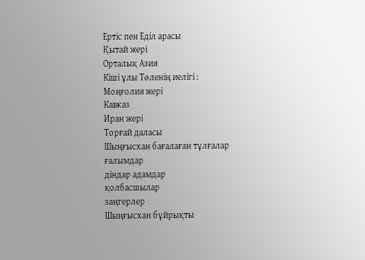Ертіс пен Еділ арасы
Қытай жері
Орталық Азия
Кіші ұлы Төленің иелігі :
Моңғолия жері
Кавказ
Иран жері
Торғай даласы
Шыңғысхан бағалаған тұлғалар
ғалымдар
діндар адамдар
қолбасшылар
заңгерлер
Шыңғысхан бұйрықты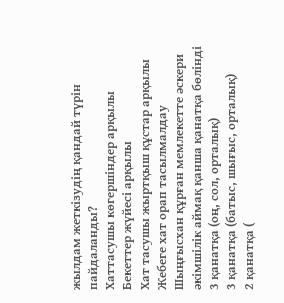жылдам жеткізудің қандай түрін пайдаланды?
Хаттасушы көгершіндер арқылы
Бекеттер жүйесі арқылы
Хат тасушы жыртқыш құстар арқылы
Жебеге хат орап тасылмалдау
Шыңғысхан құрған мемлекетте әскери әкімшілік аймақ қанша қанатқа бөлінді
3 қанатқа (оң, сол, орталық)
3 қанатқа (батыс, шығыс, орталық)
2 қанатқа (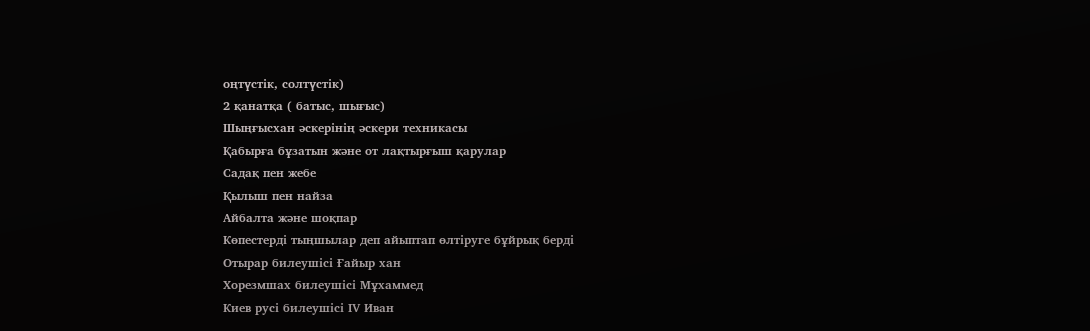оңтүстік, солтүстік)
2 қанатқа ( батыс, шығыс)
Шыңғысхан әскерінің әскери техникасы
Қабырға бұзатын және от лақтырғыш қарулар
Садақ пен жебе
Қылыш пен найза
Айбалта және шоқпар
Көпестерді тыңшылар деп айыптап өлтіруге бұйрық берді
Отырар билеушісі Ғайыр хан
Хорезмшах билеушісі Мұхаммед
Киев русі билеушісі ІV Иван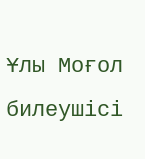Ұлы Моғол билеушісі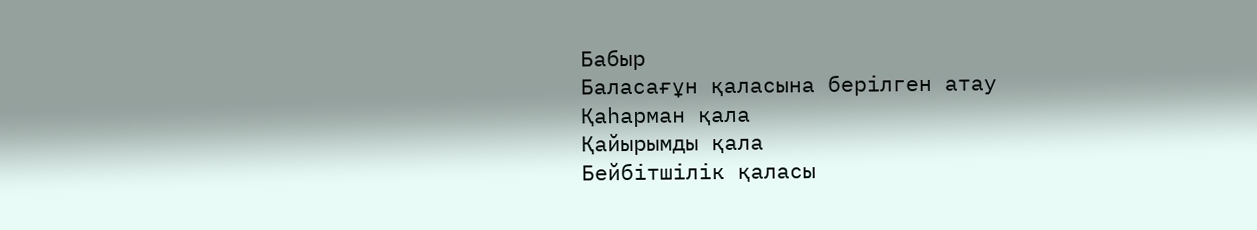Бабыр
Баласағұн қаласына берілген атау
Қаһарман қала
Қайырымды қала
Бейбітшілік қаласы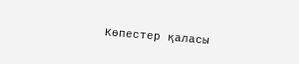Көпестер қаласы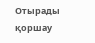Отырады қоршау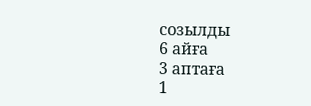созылды
6 айға
3 аптаға
1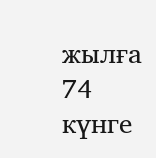жылға
74 күнге